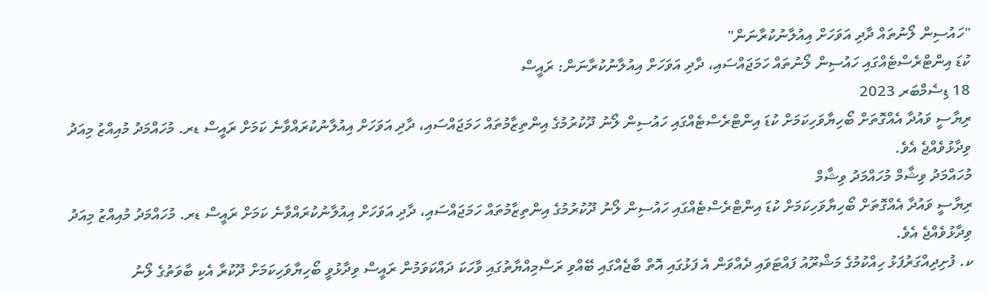"ހައުސިން ލޯނުތައް ދާދި އަވަހަށް އިއުލާނުކުރާނަން"
ކުޑަ އިންޓްރެސްޓެއްގައި ހައުސިން ލޯނުތައް ހަމަޖައްސައި، ދާދި އަވަހަށް އިއުލާނުކުރާނަން: ރައީސް
18 ޑިސެމްބަރ 2023
ރިޔާސީ ވައުދާ އެއްގޮތަށް ބޯހިޔާވަހިކަމަށް ކުޑަ އިންޓްރެސްޓެއްގައި ހައުސިން ލޯނު ދޫކުރުމުގެ އިންތިޒާމުތައް ހަމަޖައްސައި، ދާދި އަވަހަށް އިއުލާނުކުރައްވާނެ ކަމަށް ރައީސް ޑރ. މުހައްމަދު މުއިއްޒު މިއަދު ވިދާޅުވެއްޖެ އެވެ.
މުހައްމަދު ވިޝާމް މުހައްމަދު ވިޝާމް
ރިޔާސީ ވައުދާ އެއްގޮތަށް ބޯހިޔާވަހިކަމަށް ކުޑަ އިންޓްރެސްޓެއްގައި ހައުސިން ލޯނު ދޫކުރުމުގެ އިންތިޒާމުތައް ހަމަޖައްސައި، ދާދި އަވަހަށް އިއުލާނުކުރައްވާނެ ކަމަށް ރައީސް ޑރ. މުހައްމަދު މުއިއްޒު މިއަދު ވިދާޅުވެއްޖެ އެވެ.
ކ. ފުށިދިއްގަރުފަޅު ހިއްކުމުގެ މަޝްރޫއު ފައްޓަވައި ދެއްވަން އެ ފަޅުގައި އޮތް ބާޖެއްގައި ބޭއްވި ރަސްމިއްޔާތުގައި ވާހަކަ ދައްކަވަމުން ރައީސް ވިދާޅުވީ ބޯހިޔާވަހިކަމަށް ދޫކުރާ އެކި ބާވަތުގެ ލޯނު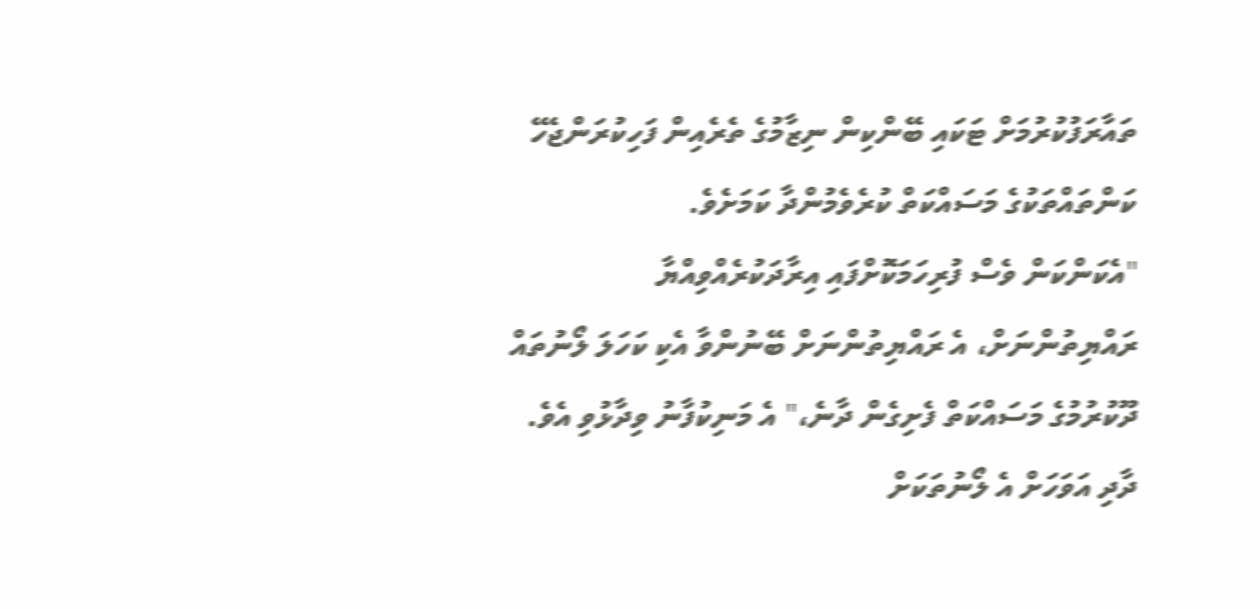ތައާރަފުކުރުމަށް ޓަކައި ބޭންކިން ނިޒާމުގެ ތެރެއިން ފަހިކުރަންޖެހޭ ކަންތައްތަކުގެ މަސައްކަތް ކުރެވެމުންދާ ކަމަށެވެ.
"އެކަންކަން ވެސް ފުރިހަމަކޮށްފައި އިރާދަކުރެއްވިއްޔާ ރައްޔިތުންނަށް، އެ ރައްޔިތުންނަށް ބޭނުންވާ އެކި ކަހަލަ ލޯނުތައް ދޫކުރުމުގެ މަސައްކަތް ފެށިގެން ދާނެ،" އެ މަނިކުފާނު ވިދާޅުވި އެވެ.
ދާދި އަވަހަށް އެ ލޯނުތަކަށް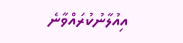އިއުލާނުކުރައްވާނެ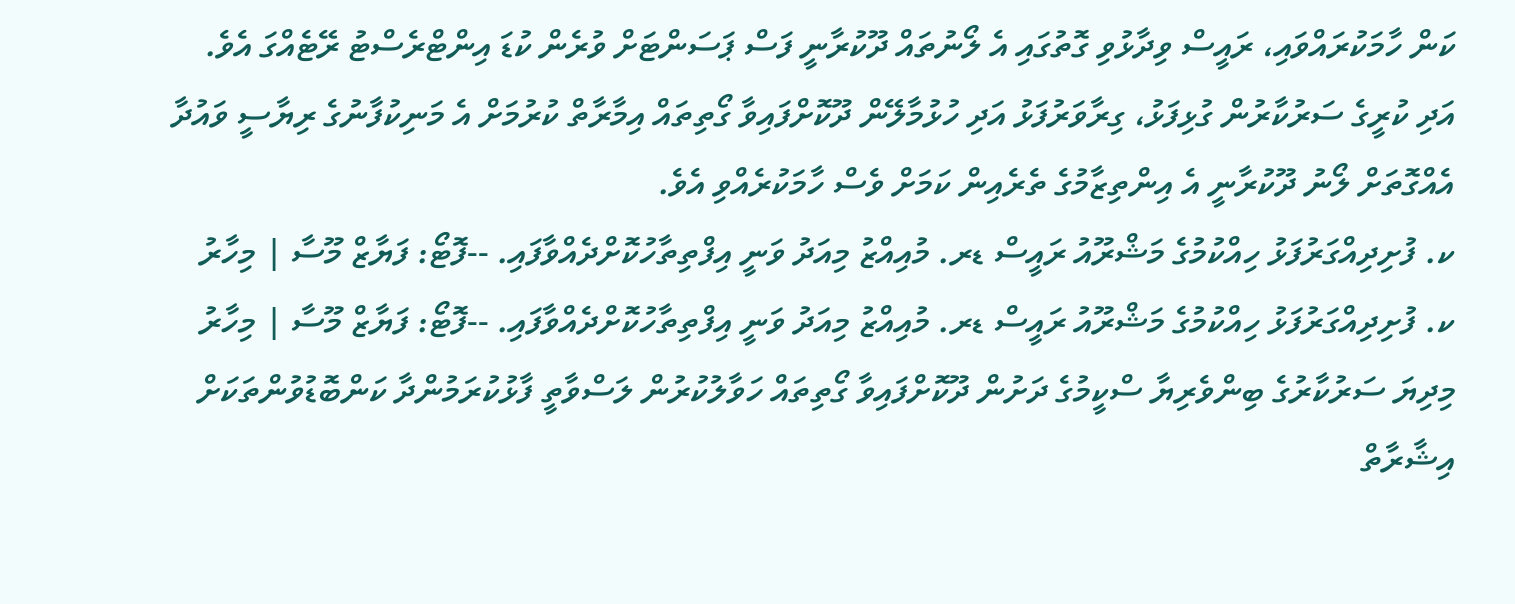ކަން ހާމަކުރައްވައި، ރައީސް ވިދާޅުވި ގޮތުގައި އެ ލޯނުތައް ދޫކުރާނީ ފަސް ޕަސަންޓަށް ވުރެން ކުޑަ އިންޓްރެސްޓު ރޭޓެއްގަ އެވެ.
އަދި ކުރީގެ ސަރުކާރުން ގުޅިފަޅު، ގިރާވަރުފަޅު އަދި ހުޅުމާލޭން ދޫކޮށްފައިވާ ގޯތިތައް އިމާރާތް ކުރުމަށް އެ މަނިކުފާނުގެ ރިޔާސީ ވައުދާ އެއްގޮތަށް ލޯނު ދޫކުރާނީ އެ އިންތިޒާމުގެ ތެރެއިން ކަމަށް ވެސް ހާމަކުރެއްވި އެވެ.
ކ. ފުށިދިއްގަރުފަޅު ހިއްކުމުގެ މަޝްރޫއު ރައީސް ޑރ. މުއިއްޒު މިއަދު ވަނީ އިފްތިތާހުކޮށްދެއްވާފައި. --ފޮޓޯ: ފަޔާޒް މޫސާ | މިހާރު
ކ. ފުށިދިއްގަރުފަޅު ހިއްކުމުގެ މަޝްރޫއު ރައީސް ޑރ. މުއިއްޒު މިއަދު ވަނީ އިފްތިތާހުކޮށްދެއްވާފައި. --ފޮޓޯ: ފަޔާޒް މޫސާ | މިހާރު
މިދިޔަ ސަރުކާރުގެ ބިންވެރިޔާ ސްކީމުގެ ދަށުން ދޫކޮށްފައިވާ ގޯތިތައް ހަވާލުކުރުން ލަސްވާތީ ފާޅުކުރަމުންދާ ކަންބޮޑުވުންތަކަށް އިޝާރާތް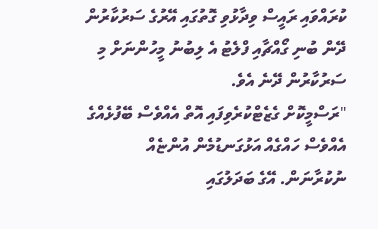ކުރައްވައި ރައީސް ވިދާޅުވި ގޮތުގައި އޭރުގެ ސަރުކާރުން ދޭން ބުނި ގޯއްޗާއި ފްލެޓު އެ ލިބުނު މީހުންނަށް މި ސަރުކާރުން ދޭނެ އެވެ.
"ރަސްމީކޮށް ގެޒެޓްކުރެވިފައި އޮތް އެއްވެސް ބޭފުޅެއްގެ އެއްވެސް ހައްގެއް އަޅުގަނޑުމެން އުންޏެއް ނުކުރާނަން. އޭގެ ބަދަލުގައި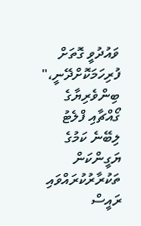ވައުދުވީ ގޮތަށް ފުރިހަމަކޮށްދޭނީ،" ބިންވެރިޔާގެ ގޯއްޗާއި ފްލެޓު ލިބޭނެ ކަމުގެ ޔަގީންކަން ތަކުރާރުކުރައްވައި ރައީސް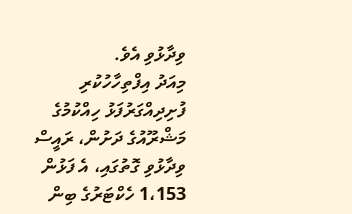ވިދާޅުވި އެވެ.
މިއަދު އިފްތިހާހުކުރި ފުށިދިއްގަރުފަޅު ހިއްކުމުގެ މަޝްރޫއުގެ ދަށުން، ރައީސް ވިދާޅުވި ގޮތުގައި، އެ ފަޅުން 1،153 ހެކްޓަރުގެ ބިން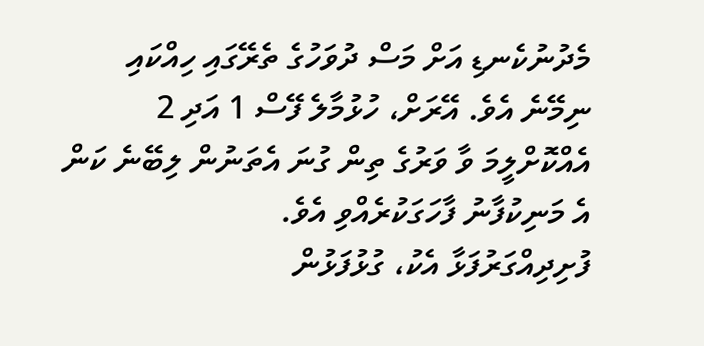މެދުނުކެނޑި އަށް މަސް ދުވަހުގެ ތެރޭގައި ހިއްކައި ނިމޭނެ އެވެ. އޭރަށް، ހުޅުމާލެ ފޭސް 1 އަދި 2 އެއްކޮށްލީމަ ވާ ވަރުގެ ތިން ގުނަ އެތަނުން ލިބޭނެ ކަން އެ މަނިކުފާނު ފާހަގަކުރެއްވި އެވެ.
ފުށިދިއްގަރުފަޅާ އެކު، ގުޅުފަޅުން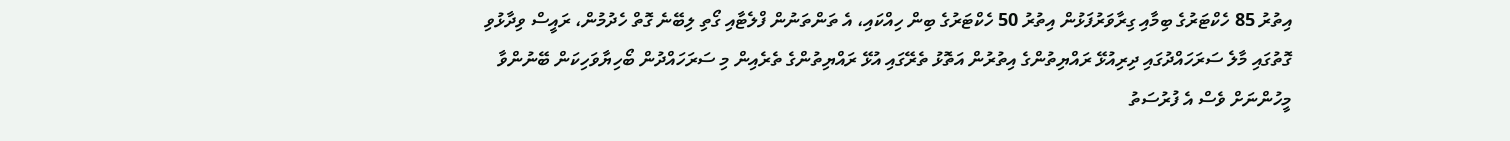އިތުރު 85 ހެކްޓަރުގެ ބިމާއި ގިރާވަރުފަޅުން އިތުރު 50 ހެކްޓަރުގެ ބިން ހިއްކައި، އެ ތަންތަނުން ފްލެޓާއި ގޯތި ލިބޭނެ ގޮތް ހެދުމުން، ރައީސް ވިދާޅުވި ގޮތުގައި މާލެ ސަރަހައްދުގައި ދިރިއުޅޭ ރައްޔިތުންގެ އިތުރުން އަތޮޅު ތެރޭގައި އުޅޭ ރައްޔިތުންގެ ތެރެއިން މި ސަރަހައްދުން ބޯހިޔާވަހިކަން ބޭނުންވާ މީހުންނަށް ވެސް އެ ފުރުސަތު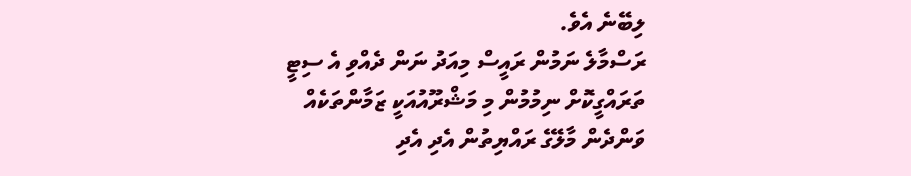ލިބޭނެ އެވެ.
ރަސްމާލެ ނަމުން ރައީސް މިއަދު ނަން ދެއްވި އެ ސިޓީ ތަރައްގީކޮށް ނިމުމުން މި މަޝްރޫއުއަކީ ޒަމާންތަކެއް ވަންދެން މާލޭގެ ރައްޔިތުން އެދި އެދި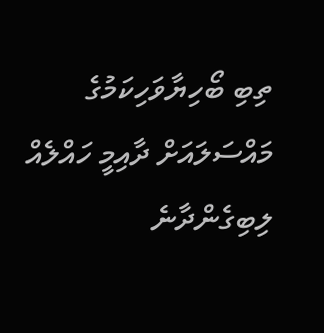ތިބި ބޯހިޔާވަހިކަމުގެ މައްސަލައަށް ދާއިމީ ހައްލެއް ލިބިގެންދާނެ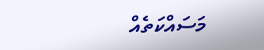މަސައްކަތެއް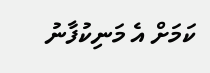ކަމަށް އެ މަނިކުފާނު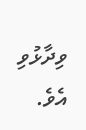ވިދާޅުވި އެވެ.